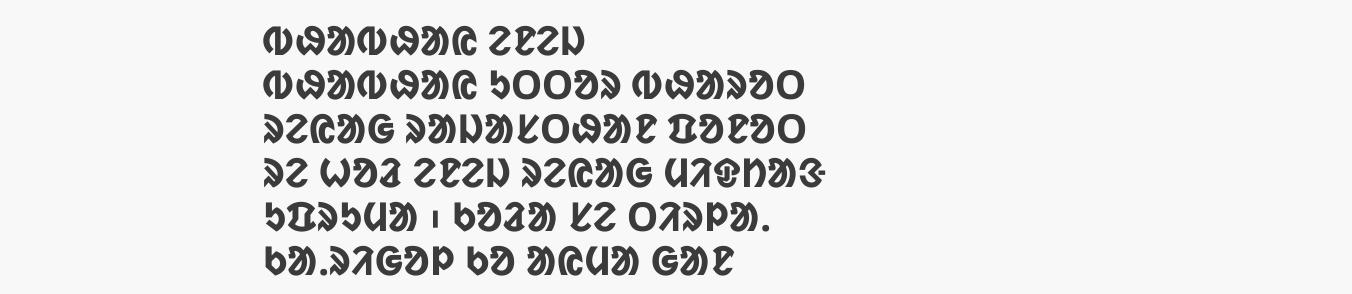ᱵᱷᱟᱵᱷᱟᱭ ᱮᱱᱮᱡ
ᱵᱷᱟᱵᱷᱟᱭ ᱩᱛᱛᱚᱨ ᱵᱷᱟᱨᱚᱛ ᱨᱮᱭᱟᱜ ᱨᱟᱡᱟᱥᱛᱷᱟᱱ ᱯᱚᱱᱚᱛ ᱨᱮ ᱦᱚᱲ ᱮᱱᱮᱡ ᱨᱮᱭᱟᱜ ᱢᱤᱫᱴᱟᱝ ᱩᱯᱨᱩᱢᱟ ᱾ ᱠᱚᱲᱟ ᱥᱮ ᱛᱤᱨᱞᱟᱹ ᱠᱟᱹᱨᱤᱜᱚᱞ ᱠᱚ ᱟᱭᱢᱟ ᱜᱟᱱ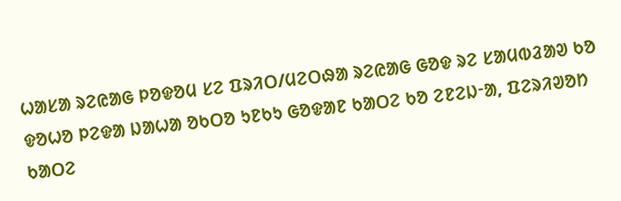ᱦᱟᱥᱟ ᱨᱮᱭᱟᱜ ᱞᱚᱫᱚᱢ ᱥᱮ ᱯᱨᱤᱛ/ᱢᱮᱛᱷᱟ ᱨᱮᱭᱟᱜ ᱜᱚᱫ ᱨᱮ ᱥᱟᱢᱵᱲᱟᱣ ᱠᱚ ᱫᱚᱦᱚ ᱞᱮᱫᱟ ᱡᱟᱦᱟ ᱚᱠᱛᱚ ᱩᱱᱠᱩ ᱜᱚᱫᱟᱱ ᱠᱟᱛᱮ ᱠᱚ ᱮᱱᱮᱡᱼᱟ, ᱯᱮᱨᱤᱣᱚᱴ ᱠᱟᱛᱮ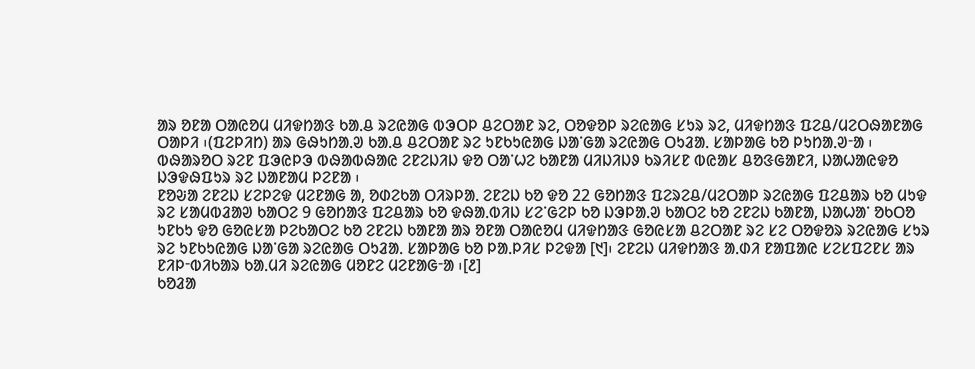ᱟᱨ ᱚᱱᱟ ᱛᱟᱭᱚᱢ ᱢᱤᱫᱴᱟᱝ ᱠᱟᱹᱪ ᱨᱮᱭᱟᱜ ᱵᱳᱛᱞ ᱪᱮᱛᱟᱱ ᱨᱮ, ᱛᱚᱫᱚᱞ ᱨᱮᱭᱟᱜ ᱥᱩᱨ ᱨᱮ, ᱢᱤᱫᱴᱟᱝ ᱯᱮᱪ/ᱢᱮᱛᱷᱟᱱᱟᱜ ᱛᱟᱞᱤ ᱾(ᱯᱮᱞᱤᱴ) ᱟᱨ ᱜᱷᱩᱴᱟᱹᱣ ᱠᱟᱹᱪ ᱪᱮᱛᱟᱱ ᱨᱮ ᱩᱱᱠᱩᱭᱟᱜ ᱡᱟᱸᱜᱟ ᱨᱮᱭᱟᱜ ᱛᱩᱲᱟᱹ ᱥᱟᱞᱟᱜ ᱠᱚ ᱞᱩᱴᱟᱹᱣᱼᱟ ᱾
ᱵᱷᱟᱨᱚᱛ ᱨᱮᱱ ᱯᱳᱭᱞᱳ ᱵᱷᱟᱵᱷᱟᱭ ᱮᱱᱮᱡᱤᱡ ᱫᱚ ᱛᱟᱸᱦᱮ ᱠᱟᱱᱟ ᱢᱤᱡᱤᱡᱽ ᱠᱨᱤᱥᱱ ᱵᱭᱟᱥ ᱪᱚᱝᱜᱟᱱᱤ, ᱡᱟᱦᱟᱭᱫᱚ ᱡᱳᱫᱷᱯᱩᱨ ᱨᱮ ᱡᱟᱱᱟᱢ ᱞᱮᱱᱟ ᱾
ᱱᱚᱶᱟ ᱮᱱᱮᱡ ᱥᱮᱞᱮᱫ ᱢᱮᱱᱟᱜ ᱟ, ᱚᱰᱮᱠᱟ ᱛᱤᱨᱞᱟᱹ ᱮᱱᱮᱡ ᱠᱚ ᱫᱚ 22 ᱜᱚᱴᱟᱝ ᱯᱮᱨᱮᱪ/ᱢᱮᱛᱟᱞ ᱨᱮᱭᱟᱜ ᱯᱮᱪᱟᱨ ᱠᱚ ᱢᱩᱫ ᱨᱮ ᱥᱟᱢᱵᱲᱟᱣ ᱠᱟᱛᱮ 9 ᱜᱚᱴᱟᱝ ᱯᱮᱪᱟᱨ ᱠᱚ ᱫᱷᱟᱹᱵᱤᱡ ᱥᱮᱸᱜᱮᱞ ᱠᱚ ᱡᱳᱞᱟᱹᱣ ᱠᱟᱛᱮ ᱠᱚ ᱮᱱᱮᱡ ᱠᱟᱱᱟ, ᱡᱟᱦᱟᱸ ᱚᱠᱛᱚ ᱩᱱᱠᱩ ᱫᱚ ᱜᱚᱭᱥᱟ ᱞᱮᱠᱟᱛᱮ ᱠᱚ ᱮᱱᱮᱡ ᱠᱟᱱᱟ ᱟᱨ ᱚᱱᱟ ᱛᱟᱭᱚᱢ ᱢᱤᱫᱴᱟᱝ ᱜᱚᱭᱥᱟ ᱪᱮᱛᱟᱱ ᱨᱮ ᱥᱮ ᱛᱚᱫᱚᱨ ᱨᱮᱭᱟᱜ ᱥᱩᱨ ᱨᱮ ᱩᱱᱠᱩᱭᱟᱜ ᱡᱟᱸᱜᱟ ᱨᱮᱭᱟᱜ ᱛᱩᱲᱟᱹ ᱥᱟᱞᱟᱜ ᱠᱚ ᱞᱟᱹᱞᱤᱥ ᱞᱮᱫᱟ [᱑]᱾ ᱮᱱᱮᱡ ᱢᱤᱫᱴᱟᱝ ᱟᱹᱰᱤ ᱱᱟᱯᱟᱭ ᱥᱮᱥᱯᱮᱱᱥ ᱟᱨ ᱱᱤᱞᱼᱵᱤᱠᱟᱨ ᱠᱟᱹᱢᱤ ᱨᱮᱭᱟᱜ ᱢᱚᱱᱮ ᱢᱮᱱᱟᱜᱼᱟ ᱾[᱒]
ᱠᱚᱲᱟ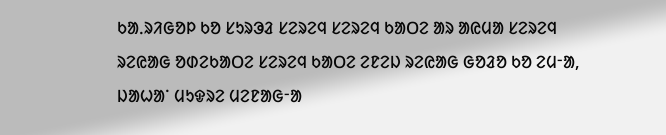ᱠᱟᱹᱨᱤᱜᱚᱞ ᱠᱚ ᱥᱩᱨᱳᱲ ᱥᱮᱨᱮᱧ ᱥᱮᱨᱮᱧ ᱠᱟᱛᱮ ᱟᱨ ᱟᱭᱢᱟ ᱥᱮᱨᱮᱧ ᱨᱮᱭᱟᱜ ᱚᱰᱮᱠᱟᱛᱮ ᱥᱮᱨᱮᱧ ᱠᱟᱛᱮ ᱮᱱᱮᱡ ᱨᱮᱭᱟᱜ ᱜᱚᱲᱚ ᱠᱚ ᱮᱢᱼᱟ, ᱡᱟᱦᱟᱸ ᱢᱩᱫᱨᱮ ᱢᱮᱱᱟᱜᱼᱟ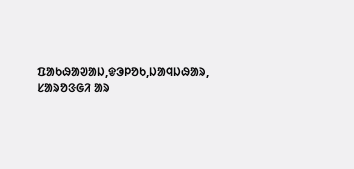ᱯᱟᱠᱷᱟᱣᱟᱡ,ᱫᱳᱞᱚᱠ,ᱡᱟᱧᱡᱷᱟᱨ, ᱥᱟᱨᱚᱝᱜᱤ ᱟᱨ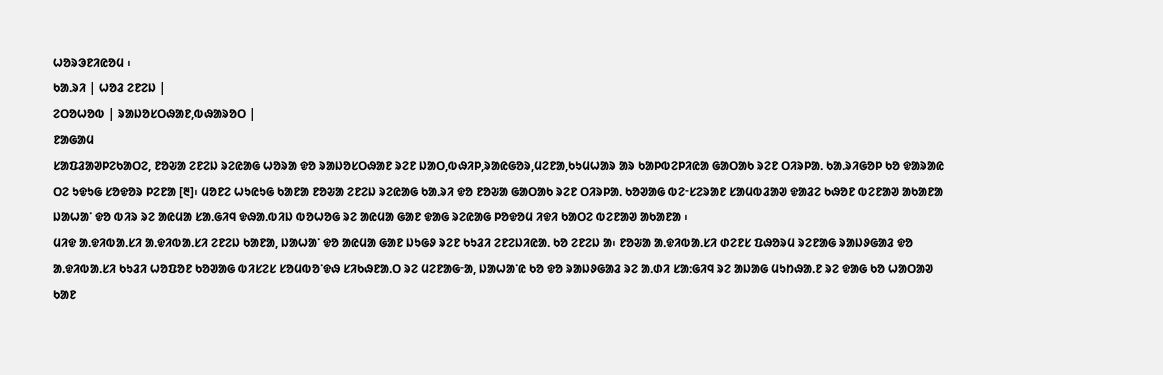ᱦᱚᱨᱳᱱᱤᱭᱚᱢ ᱾
ᱠᱟᱹᱨᱤ | ᱦᱚᱲ ᱮᱱᱮᱡ |
ᱮᱛᱚᱦᱚᱵ | ᱨᱟᱡᱚᱥᱛᱷᱟᱱ,ᱵᱷᱟᱨᱚᱛ |
ᱱᱟᱜᱟᱢ
ᱥᱟᱯᱲᱟᱣᱞᱮᱠᱟᱛᱮ, ᱱᱚᱶᱟ ᱮᱱᱮᱡ ᱨᱮᱭᱟᱜ ᱦᱚᱨᱟ ᱫᱚ ᱨᱟᱡᱚᱥᱛᱷᱟᱱ ᱨᱮᱱ ᱡᱟᱛ,ᱵᱷᱤᱞ,ᱨᱟᱭᱜᱚᱨ,ᱢᱮᱱᱟ,ᱠᱩᱢᱦᱟᱨ ᱟᱨ ᱠᱟᱞᱵᱮᱞᱤᱭᱟ ᱜᱟᱛᱟᱠ ᱨᱮᱱ ᱛᱤᱨᱞᱟᱹ ᱠᱟᱹᱨᱤᱜᱚᱞ ᱠᱚ ᱫᱟᱨᱟᱭ ᱛᱮ ᱩᱫᱩᱜ ᱥᱚᱫᱚᱨ ᱞᱮᱱᱟ [᱓]᱾ ᱢᱚᱱᱮ ᱦᱩᱭᱩᱜ ᱠᱟᱱᱟ ᱱᱚᱶᱟ ᱮᱱᱮᱡ ᱨᱮᱭᱟᱜ ᱠᱟᱹᱨᱤ ᱫᱚ ᱱᱚᱶᱟ ᱜᱟᱛᱟᱠ ᱨᱮᱱ ᱛᱤᱨᱞᱟᱹ ᱠᱚᱣᱟᱜ ᱵᱮᱼᱥᱮᱨᱟᱱ ᱥᱟᱢᱵᱲᱟᱣ ᱫᱟᱲᱮ ᱠᱷᱚᱱ ᱵᱮᱱᱟᱣ ᱟᱠᱟᱱᱟ ᱡᱟᱦᱟᱸ ᱫᱚ ᱵᱤᱨ ᱨᱮ ᱟᱭᱢᱟ ᱥᱟᱹᱜᱤᱧ ᱫᱷᱟᱹᱵᱤᱡ ᱵᱚᱦᱚᱜ ᱨᱮ ᱟᱭᱢᱟ ᱜᱟᱱ ᱫᱟᱜ ᱨᱮᱭᱟᱜ ᱞᱚᱫᱚᱢ ᱤᱫᱤ ᱠᱟᱛᱮ ᱵᱮᱱᱟᱣ ᱟᱠᱟᱱᱟ ᱾
ᱢᱤᱫ ᱟᱹᱫᱤᱵᱟᱹᱥᱤ ᱟᱹᱫᱤᱵᱟᱹᱥᱤ ᱮᱱᱮᱡ ᱠᱟᱱᱟ, ᱡᱟᱦᱟᱸ ᱫᱚ ᱟᱭᱢᱟ ᱜᱟᱱ ᱡᱩᱜᱽ ᱨᱮᱱ ᱠᱩᱲᱤ ᱮᱱᱮᱡᱤᱭᱟᱹ ᱠᱚ ᱮᱱᱮᱡ ᱟ᱾ ᱱᱚᱶᱟ ᱟᱹᱫᱤᱵᱟᱹᱥᱤ ᱰᱮᱱᱥ ᱯᱷᱚᱨᱢ ᱨᱮᱱᱟᱜ ᱨᱟᱡᱽᱜᱟᱲ ᱫᱚ ᱟᱹᱫᱤᱵᱟᱹᱥᱤ ᱠᱩᱲᱤ ᱦᱚᱯᱚᱱ ᱠᱚᱣᱟᱜ ᱵᱤᱥᱮᱥ ᱥᱚᱢᱵᱚᱸᱫᱷ ᱥᱤᱠᱷᱱᱟᱹᱛ ᱨᱮ ᱢᱮᱱᱟᱜᱼᱟ, ᱡᱟᱦᱟᱸᱭ ᱠᱚ ᱫᱚ ᱨᱟᱡᱽᱜᱟᱲ ᱨᱮ ᱟᱹᱰᱤ ᱥᱟᱺᱜᱤᱧ ᱨᱮ ᱟᱡᱟᱜ ᱢᱩᱴᱷᱟᱹᱱ ᱨᱮ ᱫᱟᱜ ᱠᱚ ᱦᱟᱛᱟᱣ ᱠᱟᱱ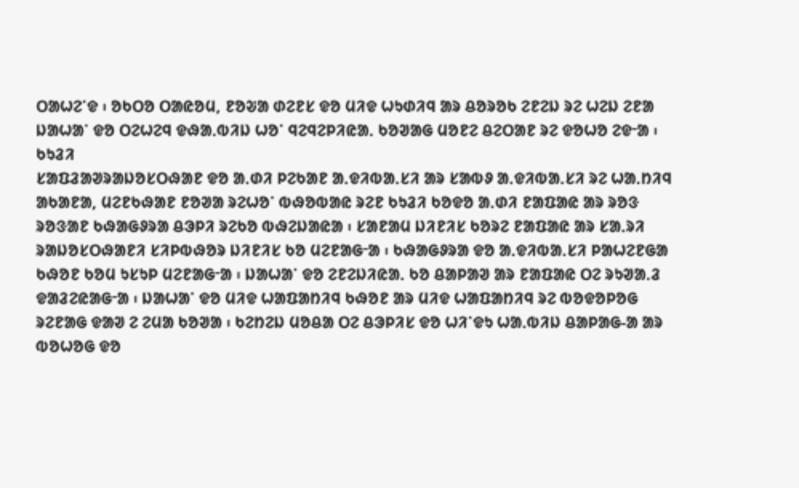ᱛᱟᱦᱮᱸᱫ ᱾ ᱚᱠᱛᱚ ᱛᱟᱭᱚᱢ, ᱱᱚᱶᱟ ᱰᱮᱱᱥ ᱫᱚ ᱢᱤᱫ ᱦᱩᱰᱤᱧ ᱟᱨ ᱪᱚᱨᱚᱠ ᱮᱱᱮᱡ ᱨᱮ ᱦᱮᱡ ᱮᱱᱟ ᱡᱟᱦᱟᱸ ᱫᱚ ᱛᱮᱦᱮᱧ ᱫᱷᱟᱹᱵᱤᱡ ᱦᱚᱸ ᱧᱮᱧᱮᱞᱤᱭᱟᱹ ᱠᱚᱣᱟᱜ ᱢᱚᱱᱮ ᱪᱮᱛᱟᱱ ᱨᱮ ᱫᱚᱦᱚ ᱮᱫᱼᱟ ᱾
ᱠᱩᱲᱤ
ᱥᱟᱯᱲᱟᱣᱨᱟᱡᱚᱥᱛᱷᱟᱱ ᱫᱚ ᱟᱹᱰᱤ ᱞᱮᱠᱟᱱ ᱟᱹᱫᱤᱵᱟᱹᱥᱤ ᱟᱨ ᱥᱟᱵᱽ ᱟᱹᱫᱤᱵᱟᱹᱥᱤ ᱨᱮ ᱦᱟᱹᱴᱤᱧ ᱟᱠᱟᱱᱟ, ᱢᱮᱱᱠᱷᱟᱱ ᱱᱚᱣᱟ ᱨᱮᱦᱚᱸ ᱵᱷᱚᱵᱟᱭ ᱨᱮᱱ ᱠᱩᱲᱤ ᱠᱚᱫᱚ ᱟᱹᱰᱤ ᱱᱟᱯᱟᱭ ᱟᱨ ᱨᱚᱝ ᱨᱚᱝᱟᱱ ᱠᱷᱟᱜᱽᱨᱟ ᱪᱳᱞᱤ ᱨᱮᱠᱚ ᱵᱷᱮᱡᱟᱭᱟ ᱾ ᱥᱟᱱᱟᱢ ᱡᱤᱱᱤᱥ ᱠᱚᱨᱮ ᱱᱟᱯᱟᱭ ᱟᱨ ᱥᱟᱹᱨᱤ ᱨᱟᱡᱚᱥᱛᱷᱟᱱᱤ ᱥᱤᱞᱵᱷᱚᱨ ᱡᱤᱱᱤᱥ ᱠᱚ ᱢᱮᱱᱟᱜᱼᱟ ᱾ ᱠᱷᱟᱜᱽᱨᱟ ᱫᱚ ᱟᱹᱫᱤᱵᱟᱹᱥᱤ ᱞᱟᱦᱮᱱᱜᱟ ᱠᱷᱚᱱ ᱠᱚᱢ ᱩᱥᱩᱞ ᱢᱮᱱᱟᱜᱼᱟ ᱾ ᱡᱟᱦᱟᱸ ᱫᱚ ᱮᱱᱮᱡᱤᱭᱟᱹ ᱠᱚ ᱪᱟᱞᱟᱣ ᱟᱨ ᱱᱟᱯᱟᱭ ᱛᱮ ᱨᱩᱣᱟᱹᱲ ᱫᱟᱲᱮᱭᱟᱜᱼᱟ ᱾ ᱡᱟᱦᱟᱸ ᱫᱚ ᱢᱤᱫ ᱦᱟᱯᱟᱴᱤᱧ ᱠᱷᱚᱱ ᱟᱨ ᱢᱤᱫ ᱦᱟᱯᱟᱴᱤᱧ ᱨᱮ ᱵᱚᱫᱚᱞᱚᱜ ᱨᱮᱱᱟᱜ ᱫᱟᱣ ᱮ ᱮᱢᱟ ᱠᱚᱣᱟ ᱾ ᱠᱮᱴᱮᱡ ᱢᱚᱪᱟ ᱛᱮ ᱪᱳᱞᱤᱥ ᱫᱚ ᱦᱤᱸᱫᱩ ᱦᱟᱹᱵᱤᱡ ᱪᱟᱞᱟᱜ-ᱟ ᱟᱨ ᱵᱚᱦᱚᱜ ᱫᱚ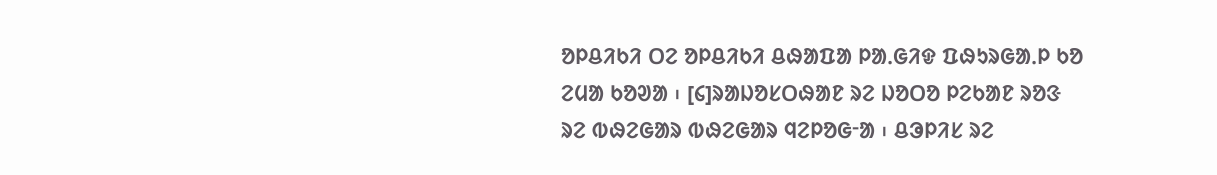ᱚᱞᱪᱤᱠᱤ ᱛᱮ ᱚᱞᱪᱤᱠᱤ ᱪᱷᱟᱯᱟ ᱞᱟᱹᱜᱤᱫ ᱯᱷᱩᱨᱜᱟᱹᱞ ᱠᱚ ᱮᱢᱟ ᱠᱚᱣᱟ ᱾ [᱔]ᱨᱟᱡᱚᱥᱛᱷᱟᱱ ᱨᱮ ᱡᱚᱛᱚ ᱞᱮᱠᱟᱱ ᱨᱚᱝ ᱨᱮ ᱵᱷᱮᱜᱟᱨ ᱵᱷᱮᱜᱟᱨ ᱧᱮᱞᱚᱜᱼᱟ ᱾ ᱪᱳᱞᱤᱥ ᱨᱮ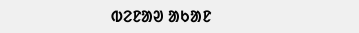ᱵᱮᱱᱟᱣ ᱟᱠᱟᱱ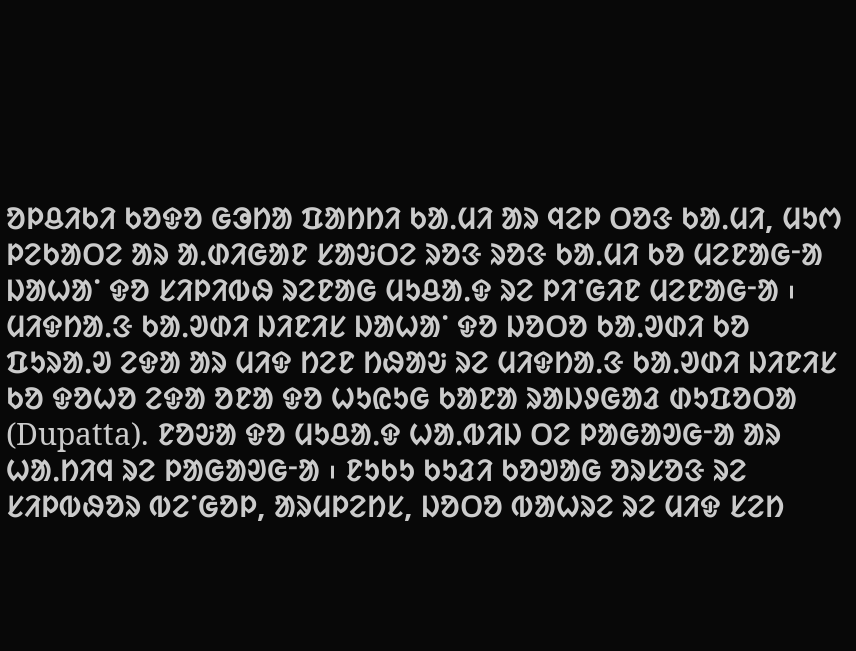ᱚᱞᱪᱤᱠᱤ ᱠᱚᱫᱚ ᱜᱳᱴᱟ ᱯᱟᱴᱴᱤ ᱠᱟᱹᱢᱤ ᱟᱨ ᱧᱮᱞ ᱛᱚᱝ ᱠᱟᱹᱢᱤ, ᱢᱩᱬ ᱞᱮᱠᱟᱛᱮ ᱟᱨ ᱟᱹᱰᱤᱜᱟᱱ ᱥᱟᱶᱛᱮ ᱨᱚᱝ ᱨᱚᱝ ᱠᱟᱹᱢᱤ ᱠᱚ ᱢᱮᱱᱟᱜᱼᱟ ᱡᱟᱦᱟᱸ ᱫᱚ ᱥᱤᱞᱤᱵᱷ ᱨᱮᱱᱟᱜ ᱢᱩᱪᱟᱹᱫ ᱨᱮ ᱞᱤᱸᱜᱤᱱ ᱢᱮᱱᱟᱜᱼᱟ ᱾ ᱢᱤᱫᱴᱟᱹᱝ ᱠᱟᱹᱣᱰᱤ ᱡᱤᱱᱤᱥ ᱡᱟᱦᱟᱸ ᱫᱚ ᱡᱚᱛᱚ ᱠᱟᱹᱣᱰᱤ ᱠᱚ ᱯᱩᱨᱟᱹᱣ ᱮᱫᱟ ᱟᱨ ᱢᱤᱫ ᱴᱮᱱ ᱴᱷᱟᱶ ᱨᱮ ᱢᱤᱫᱴᱟᱹᱝ ᱠᱟᱹᱣᱰᱤ ᱡᱤᱱᱤᱥ ᱠᱚ ᱫᱚᱦᱚ ᱮᱫᱟ ᱚᱱᱟ ᱫᱚ ᱦᱩᱭᱩᱜ ᱠᱟᱱᱟ ᱨᱟᱡᱽᱜᱟᱲ ᱰᱩᱯᱚᱛᱟ (Dupatta). ᱱᱚᱶᱟ ᱫᱚ ᱢᱩᱪᱟᱹᱫ ᱦᱟᱹᱵᱤᱡ ᱛᱮ ᱞᱟᱜᱟᱣᱜᱼᱟ ᱟᱨ ᱦᱟᱹᱴᱤᱧ ᱨᱮ ᱞᱟᱜᱟᱣᱜᱼᱟ ᱾ ᱱᱩᱠᱩ ᱠᱩᱲᱤ ᱠᱚᱣᱟᱜ ᱚᱨᱥᱚᱝ ᱨᱮ ᱥᱤᱞᱵᱷᱚᱨ ᱵᱮᱸᱜᱚᱞ, ᱟᱨᱢᱞᱮᱴᱥ, ᱡᱚᱛᱚ ᱵᱟᱦᱨᱮ ᱨᱮ ᱢᱤᱫ ᱥᱮᱴ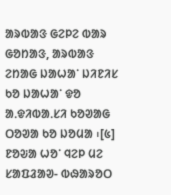ᱟᱨᱵᱟᱝ ᱜᱮᱞᱮ ᱵᱟᱨ ᱜᱚᱴᱟᱝ, ᱟᱨᱵᱟᱝ ᱮᱴᱟᱜ ᱡᱟᱦᱟᱸ ᱡᱤᱱᱤᱥ ᱠᱚ ᱡᱟᱦᱟᱸ ᱫᱚ ᱟᱹᱫᱤᱵᱟᱹᱥᱤ ᱠᱚᱣᱟᱜ ᱛᱚᱣᱟ ᱠᱚ ᱡᱚᱢᱟ ᱾[᱕]
ᱱᱚᱶᱟ ᱦᱚᱸ ᱧᱮᱞ ᱢᱮ
ᱥᱟᱯᱲᱟᱣ- ᱵᱷᱟᱨᱚᱛ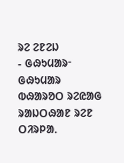ᱨᱮ ᱮᱱᱮᱡ
- ᱜᱷᱩᱢᱟᱨᱼ ᱜᱷᱩᱢᱟᱨ ᱵᱷᱟᱨᱚᱛ ᱨᱮᱭᱟᱜ ᱨᱟᱡᱛᱷᱟᱱ ᱨᱮᱱ ᱛᱤᱨᱞᱟᱹ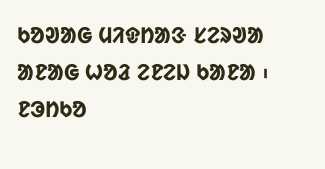ᱠᱚᱣᱟᱜ ᱢᱤᱫᱴᱟᱝ ᱥᱮᱨᱣᱟ ᱟᱱᱟᱜ ᱦᱚᱲ ᱮᱱᱮᱡ ᱠᱟᱱᱟ ᱾
ᱱᱳᱴᱠᱚ